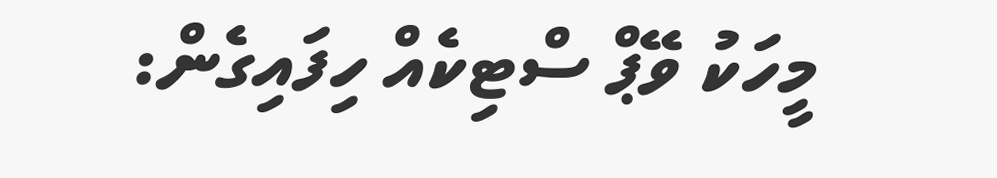މީހަކު ވޭޕް ސްޓިކެއް ހިފައިގެން: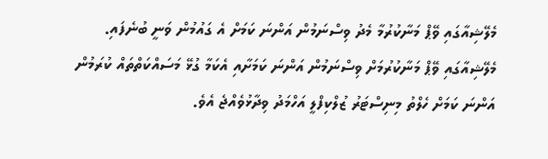މެލޭޝިއާގައި ވޭޕް މަނާކުރުމާ މެދު ވިސްނަމުން އަންނަ ކަމަށް އެ ގައުމުން ވަނީ ބުނެފައި.
މެލޭޝިއާގައި ވޭޕް މަނާކުރުމަށް ވިސްނަމުން އަންނަ ކަމަށާއި އެކަމާ ގުޅޭ މަސައްކަތްތައް ކުރަމުން އަންނަ ކަމަށް ހެލްތު މިނިސްޓަރު ޒުލްކިފްލީ އަހްމަދު ވިދާޅުވެއްޖެ އެވެ.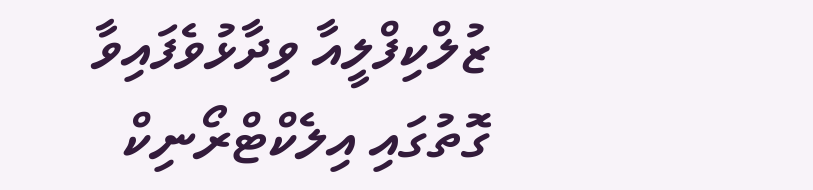ޒުލްކިފްލީއާ ވިދާޅުވެފައިވާ ގޮތުގައި އިލެކްޓްރޯނިކް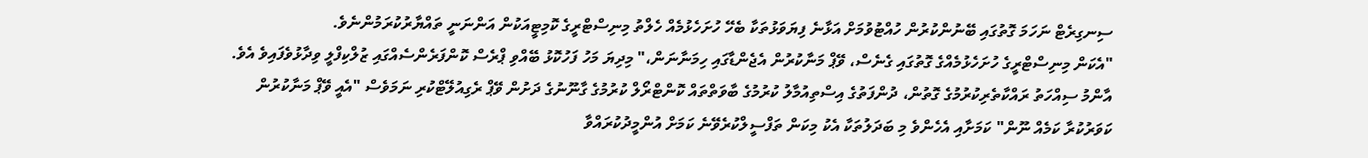ސިނގިރެޓް ނަހަމަ ގޮތުގައި ބޭނުންކުރުން ހުއްޓުވުމަށް އަޅާނެ ފިޔަވަޅުތަކާ ބެހޭ ހުށަހެޅުމެއް ހެލްތު މިނިސްޓްރީގެ ކޮމިޓީއަކުން އަންނަނީ ތައްޔާރުކުރަމުންނެވެ.
"އެކަން މިނިސްޓްރީގެ ހުށަހެޅުމެއްގެ ގޮތުގައި ގެނެސް، ވޭޕް މަނާކުރުން އެޖެންޑާގައި ހިމަނާނަން،" މިދިޔަ މަހު ފަހުކޮޅު ބޭއްވި ޕްރެސް ކޮންފަރެންސެއްގައި ޒުލްކިފްލީ ވިދާޅުވެފައިވެ އެވެ.
އާންމު ސިއްހަތު ރައްކާތެރިކުރުމުގެ ގޮތުން، ދުންފަތުގެ އިސްތިއުމާލު ކުރުމުގެ ބާވަތްތައް ކޮންޓްރޯލް ކުރުމުގެ ގާނޫނުގެ ދަށުން ވޭޕް ރެގިއުލޭޓްކުރި ނަމަވެސް "އެއީ ވޭޕް މަނާކުރުން ކަވަރުކުރާ ކަމެއް ނޫން" ކަމަށާއި އެހެންވެ މި ބަދަލުތަކާ އެކު މިކަން ތަފްސީލްކުރެވޭނެ ކަމަށް އުންމީދުކުރައްވާ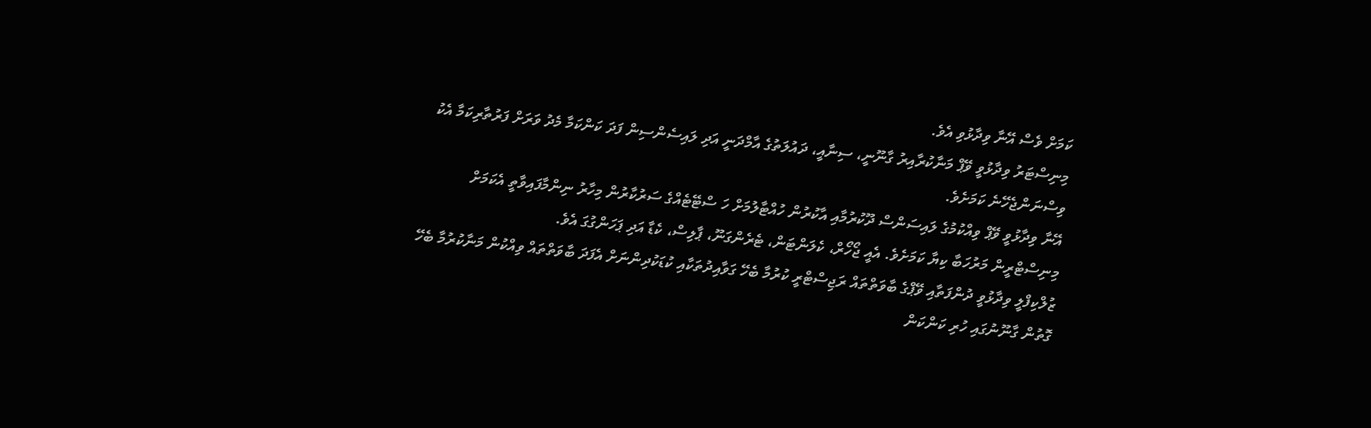ކަމަށް ވެސް އޭނާ ވިދާޅުވި އެވެ.
މިނިސްޓަރު ވިދާޅުވީ ވޭޕް މަނާކުރާއިރު ގާނޫނީ، ސިނާއީ، ދައުލަތުގެ އާމްދަނީ އަދި ލައިސެންސިން ފަދަ ކަންކަމާ މެދު ވަރަށް ފަރުތާރިކަމާ އެކު ވިސްނަންޖެހޭނެ ކަމަށެވެ.
އޭނާ ވިދާޅުވީ ވޭޕް ވިއްކުމުގެ ލައިސަންސް ދޫކުރުމާއި އާކުރުން ހުއްޓާލުމަށް ހަ ސްޓޭޓެއްގެ ސަރުކާރުން މިހާރު ނިންމާފައިވާތީ އެކަމަށް މިނިސްޓްރީން މަރުހަބާ ކިޔާ ކަމަށެވެ. އެއީ ޖޯހޯރް، ކެލަންޓަން، ޓެރެންގަނޫ، ޕާލިސް، ކެޑާ އަދި ޕަހަންގުގަ އެވެ.
ޒުލްކިފްލީ ވިދާޅުވީ ދުންފަތާއި ވޭޕްގެ ބާވަތްތައް ރަޖިސްޓްރީ ކުރުމާ ބެހޭ ގަވާއިދުތަކާއި ކުޑަކުދިންނަށް އެފަދަ ބާވަތްތައް ވިއްކުން މަނާކުރުމާ ބެހޭ ގޮތުން ގާނޫނުގައި ހުރި ކަންކަން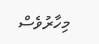މިހާރުވެސް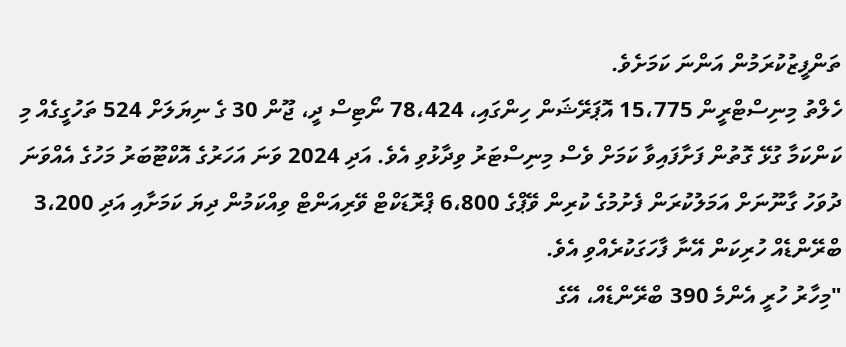ތަންފީޒުކުރަމުން އަންނަ ކަމަށެވެ.
ހެލްތު މިނިސްޓްރީން 15،775 އޮޕަރޭޝަން ހިންގައި، 78،424 ނޯޓިސް ދީ، ޖޫން 30 ގެ ނިޔަލަށް 524 ތަހުގީގެއް މި ކަންކަމާ ގުޅޭ ގޮތުން ފަށާފައިވާ ކަމަށް ވެސް މިނިސްޓަރު ވިދާޅުވި އެވެ. އަދި 2024 ވަނަ އަހަރުގެ އޮކްޓޫބަރު މަހުގެ އެއްވަނަ ދުވަހު ގާނޫނަށް އަމަލުކުރަން ފެށުމުގެ ކުރިން ވޭޕްގެ 6،800 ޕްރޮޑަކްޓް ވޭރިއަންޓް ވިއްކަމުން ދިޔަ ކަމަށާއި އަދި 3،200 ބްރޭންޑެއް ހުރިކަން އޭނާ ފާހަގަކުރެއްވި އެވެ.
"މިހާރު ހުރީ އެންމެ 390 ބްރޭންޑެއް، އޭގެ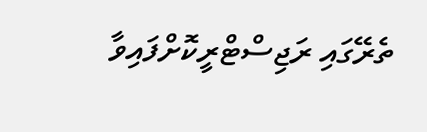ތެރޭގައި ރަޖިސްޓްރީކޮށްފައިވާ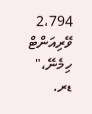2،794 ވޭރިއަންޓް ހިމެނޭ،" ޑރ.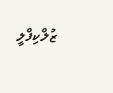ޒުލްކިފްލީ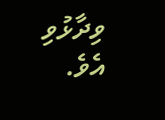ވިދާޅުވި އެވެ.